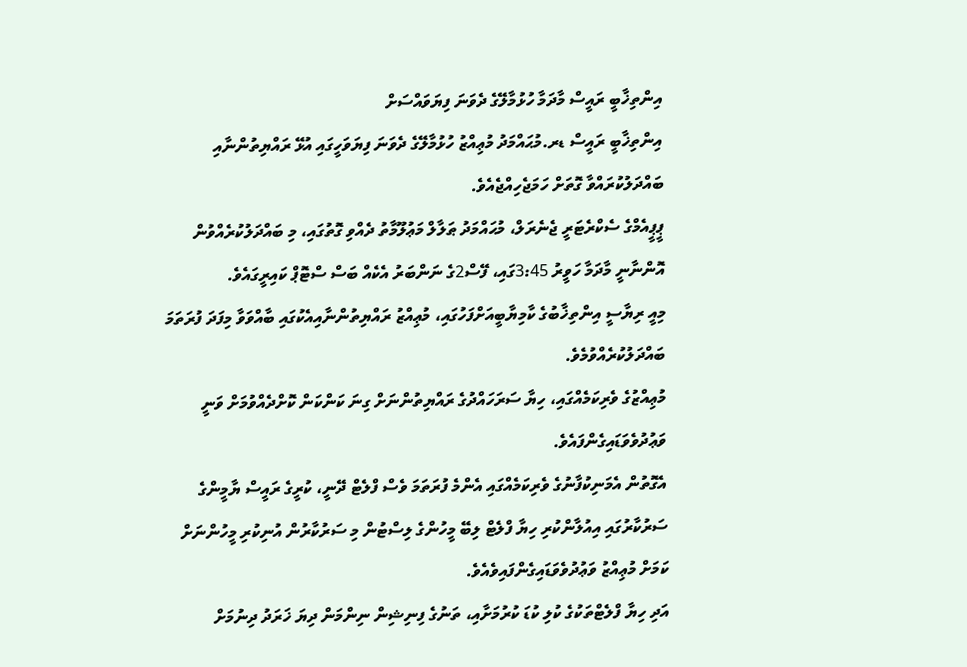އިންތިޚާބީ ރައީސް މާދަމާ ހުޅުމާލޭގެ ދެވަނަ ފިޔަވައްސަށް
އިންތިޚާބީ ރައީސް ޑރ.މުޙައްމަދު މުޢިއްޒު ހުޅުމާލޭގެ ދެވަނަ ފިޔަވަހީގައި އުޅޭ ރައްޔިތުންނާއި ބައްދަލުކުރައްވާ ގޮތަށް ހަމަޖެހިއްޖެއެވެ.
ޕީޕީއެމްގެ ސެކްރެޓަރީ ޖެނެރަލް، މުޙައްމަދު ޠަލާލް މަޢުލޫމާތު ދެއްވި ގޮތުގައި، މި ބައްދަލުކުރެއްވުން އޮންނާނީ މާދަމާ ހަވީރު 3:45ގައި، ފޭސް2ގެ ނަންބަރު އެކެއް ބަސް ސްޓޮޕް ކައިރީގައެވެ.
މިއީ ރިޔާސީ އިންތިޚާބުގެ ކާމިޔާބީއަށްފަހުގައި، މުޢިއްޒު ރައްޔިތުންނާއިއެކުގައި ބާއްވަވާ މިފަދަ ފުރަތަމަ ބައްދަލުކުރެއްވުމެވެ.
މުޢިއްޒުގެ ވެރިކަމެއްގައި، ހިޔާ ސަރަހައްދުގެ ރައްޔިތުންނަށް ގިނަ ކަންކަން ކޮށްދެއްވުމަށް ވަނީ ވަޢުދުވެވަޑައިގެންފައެވެ.
އެގޮތުން އެމަނިކުފާނުގެ ވެރިކަމެއްގައި އެންމެ ފުރަތަމަ ވެސް ފްލެޓް ދޭނީ، ކުރީގެ ރައީސް ޔާމީންގެ ސަރުކާރުގައި އިއުލާންކުރި ހިޔާ ފްލެޓް ލިބޭ މީހުންގެ ލިސްޓުން މި ސަރުކާރުން އުނިކުރި މީހުންނަށް ކަމަށް މުޢިއްޒު ވަޢުދުވެވަޑައިގެންފައިވެއެވެ.
އަދި ހިޔާ ފްލެޓްތަކުގެ ކުލި ކުޑަ ކުރުމަށާއި، ތަނުގެ ފިނިޝިން ނިންމަން ދިޔަ ޚަރަދު ދިނުމަށް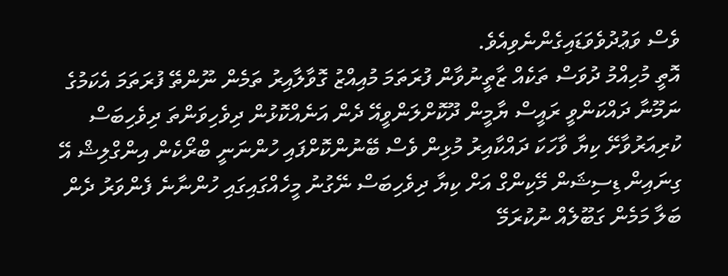ވެސް ވަޢުދުވެވަޑައިގެންނެވިއެވެ.
އޮތީ މުހިއްމު ދުވަސް ތަކެއް ޒާތީނުވާން ފުރަތަމަ މުއިއްޒު ގޮވާލާއިރު ތަމެން ނޫންތޭ ފުރަތަމަ އެކަމުގެ ނަމޫނާ ދައްކަންވީ ރައީސް ޔާމީން ދޫކޮށްލަންވީއޭ ދެން އަނެއްކޮޅުން ދިވެހިވަންތަ ދިވެހިބަސް ކުރިއަރުވާށޭ ކިޔާ ވާހަކަ ދައްކާއިރު މުޅިން ވެސް ބޭނުންކޮށްފައި ހުންނަނީ ބްރޯކެން އިންގްލިޝް އޭ ގިނައިން ޑިސިޝަން މޭކިންގް އަށް ކިޔާ ދިވެހިބަސް ނޭގުނު މީހެއްގައިގައި ހުންނާނެ ފެންވަރު ދެން ބަލާ މަމެން ގަބޫލެއް ނުކުރަމޭ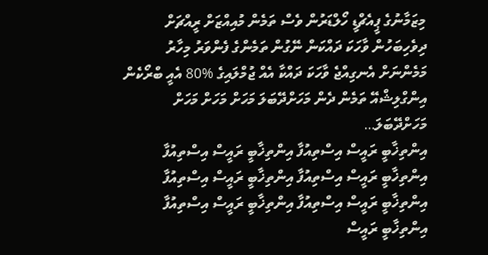މިޒަމާނުގެ ޕީއެޗްޑީ ހޯލްޑަރުން ވެސް ތަމެން މުއިއްޒަށް ރީއްޗަށް ދިވެހިބަހުން ވާހަކަ ދައްކަން ނޭގުން ތަމެންގެ ފެންވަރު މިހާރު މަމެންނަށް އެނގިއްޖެ ވާހަކަ ދައްކާ އެއް ޖުމްލައިގެ %80 އެއީ ބްރޯކެން އިންގްލިޝްއޭ ތަމެން ދެން މަހަށްދޭބަލަ މަހަށް މަހަށް މަހަށް މަހަށްދޭބަލަ…
އިންތިޚާބީ ރައީސް އިސްތިއުފާ އިންތިޚާބީ ރައީސް އިސްތިއުފާ އިންތިޚާބީ ރައީސް އިސްތިއުފާ އިންތިޚާބީ ރައީސް އިސްތިއުފާ އިންތިޚާބީ ރައީސް އިސްތިއުފާ އިންތިޚާބީ ރައީސް އިސްތިއުފާ އިންތިޚާބީ ރައީސް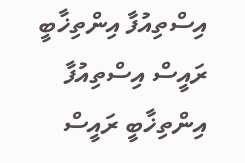އިސްތިއުފާ އިންތިޚާބީ ރައީސް އިސްތިއުފާ އިންތިޚާބީ ރައީސް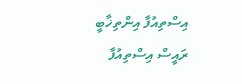އިސްތިއުފާ އިންތިޚާބީ ރައީސް އިސްތިއުފާ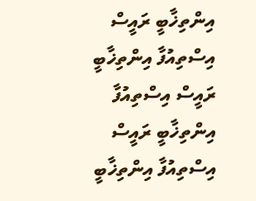އިންތިޚާބީ ރައީސް އިސްތިއުފާ އިންތިޚާބީ ރައީސް އިސްތިއުފާ އިންތިޚާބީ ރައީސް އިސްތިއުފާ އިންތިޚާބީ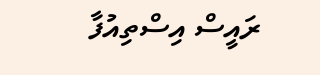ރައީސް އިސްތިއުފާ